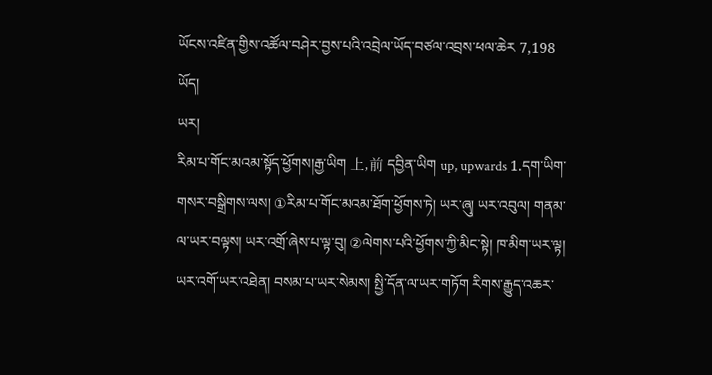ཡོངས་འཛིན་གྱིས་འཚོལ་བཤེར་བྱས་པའི་འབྲེལ་ཡོད་བཙལ་འབྲས་ཕལ་ཆེར 7,198 ཡོད།
ཡར།
རིམ་པ་གོང་མའམ་སྟོད་ཕྱོགས།རྒྱ་ཡིག 上,前 དབྱིན་ཡིག up, upwards 1.དག་ཡིག་གསར་བསྒྲིགས་ལས། ①རིམ་པ་གོང་མའམ་ཐོག་ཕྱོགས་ཏེ། ཡར་ཞུ། ཡར་འབུལ། གནམ་ལ་ཡར་བལྟས། ཡར་འགྲོ་ཞེས་པ་ལྟ་བུ། ②ལེགས་པའི་ཕྱོགས་ཀྱི་མིང་སྟེ། ཁ་མིག་ཡར་ལྟ། ཡར་འགོ་ཡར་འཐེན། བསམ་པ་ཡར་སེམས། སྤྱི་དོན་ལ་ཡར་གཏོག རིགས་རྒྱུད་འཆར་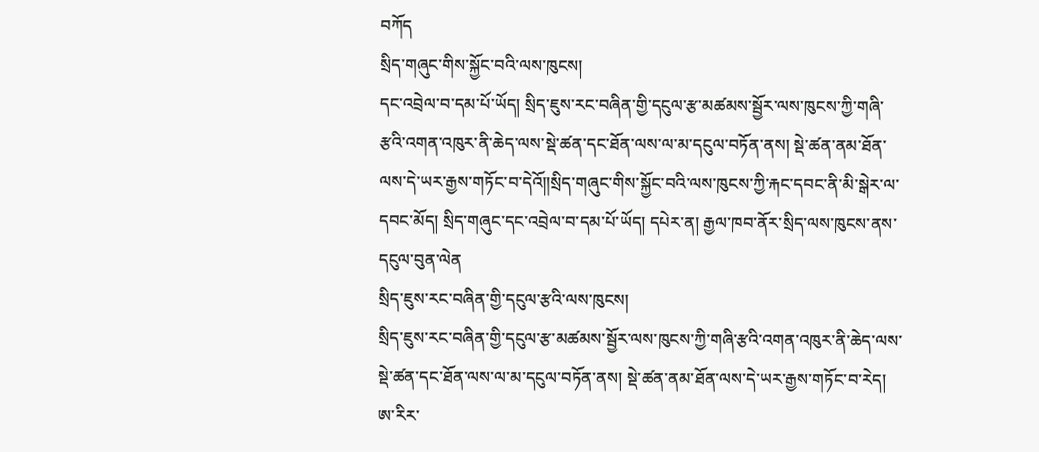བཀོད
སྲིད་གཞུང་གིས་སྐྱོང་བའི་ལས་ཁུངས།
དང་འབྲེལ་བ་དམ་པོ་ཡོད། སྲིད་ཇུས་རང་བཞིན་གྱི་དངུལ་རྩ་མཚམས་སྦྱོར་ལས་ཁུངས་ཀྱི་གཞི་རྩའི་འགན་འཁུར་ནི་ཆེད་ལས་སྡེ་ཚན་དང་ཐོན་ལས་ལ་མ་དངུལ་བཏོན་ནས། སྡེ་ཚན་ནམ་ཐོན་ལས་དེ་ཡར་རྒྱས་གཏོང་བ་དེའོ༎སྲིད་གཞུང་གིས་སྐྱོང་བའི་ལས་ཁུངས་ཀྱི་རྐང་དབང་ནི་མི་སྒེར་ལ་དབང་མོད། སྲིད་གཞུང་དང་འབྲེལ་བ་དམ་པོ་ཡོད། དཔེར་ན། རྒྱལ་ཁབ་ནོར་སྲིད་ལས་ཁུངས་ནས་དངུལ་བུན་ལེན
སྲིད་ཇུས་རང་བཞིན་གྱི་དངུལ་རྩའི་ལས་ཁུངས།
སྲིད་ཇུས་རང་བཞིན་གྱི་དངུལ་རྩ་མཚམས་སྦྱོར་ལས་ཁུངས་ཀྱི་གཞི་རྩའི་འགན་འཁུར་ནི་ཆེད་ལས་སྡེ་ཚན་དང་ཐོན་ལས་ལ་མ་དངུལ་བཏོན་ནས། སྡེ་ཚན་ནམ་ཐོན་ལས་དེ་ཡར་རྒྱས་གཏོང་བ་རེད། ཨ་རིར་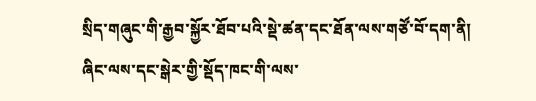སྲིད་གཞུང་གི་རྒྱབ་སྐྱོར་ཐོབ་པའི་སྡེ་ཚན་དང་ཐོན་ལས་གཙོ་བོ་དག་ནི། ཞིང་ལས་དང་སྒེར་གྱི་སྡོད་ཁང་གི་ལས་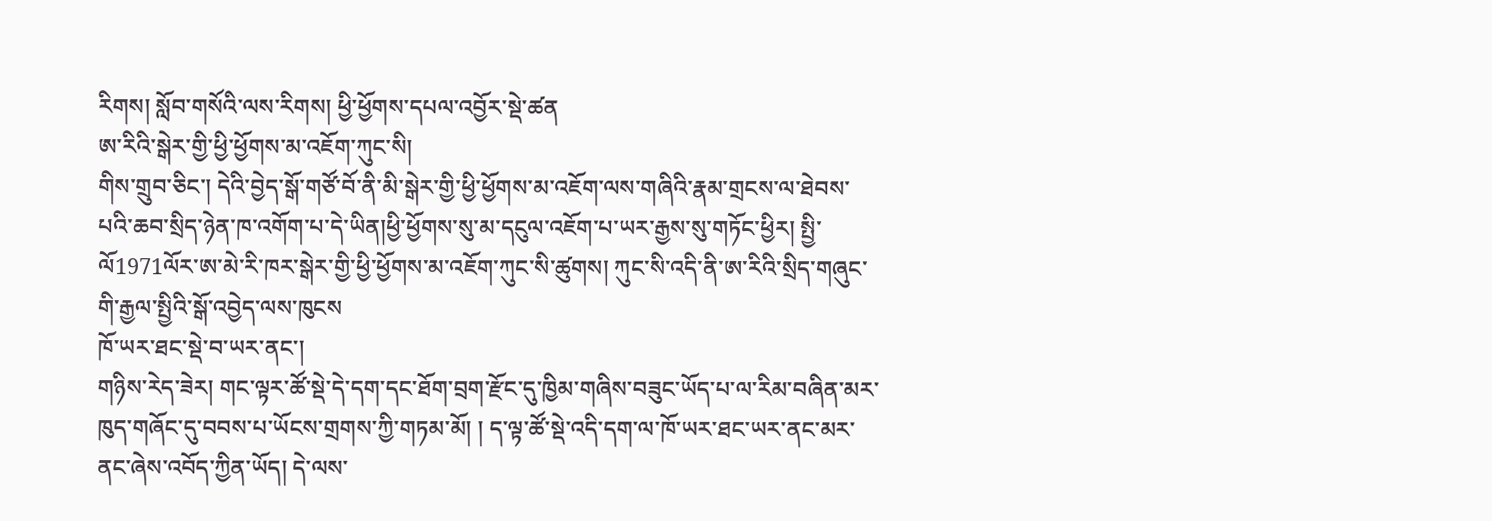རིགས། སློབ་གསོའི་ལས་རིགས། ཕྱི་ཕྱོགས་དཔལ་འབྱོར་སྡེ་ཚན
ཨ་རིའི་སྒེར་གྱི་ཕྱི་ཕྱོགས་མ་འཇོག་ཀུང་སི།
གིས་གྲུབ་ཅིང་། དེའི་བྱེད་སྒོ་གཙོ་བོ་ནི་མི་སྒེར་གྱི་ཕྱི་ཕྱོགས་མ་འཇོག་ལས་གཞིའི་རྣམ་གྲངས་ལ་ཐེབས་པའི་ཆབ་སྲིད་ཉེན་ཁ་འགོག་པ་དེ་ཡིན།ཕྱི་ཕྱོགས་སུ་མ་དངུལ་འཇོག་པ་ཡར་རྒྱས་སུ་གཏོང་ཕྱིར། སྤྱི་ལོ1971ལོར་ཨ་མེ་རི་ཁར་སྒེར་གྱི་ཕྱི་ཕྱོགས་མ་འཇོག་ཀུང་སི་ཚུགས། ཀུང་སི་འདི་ནི་ཨ་རིའི་སྲིད་གཞུང་གི་རྒྱལ་སྤྱིའི་སྒོ་འབྱེད་ལས་ཁུངས
ཁོ་ཡར་ཐང་སྡེ་བ་ཡར་ནང་།
གཉིས་རེད་ཟེར། གང་ལྟར་ཚོ་སྡེ་དེ་དག་དང་ཐོག་བྲག་རྫོང་དུ་ཁྱིམ་གཞིས་བཟུང་ཡོད་པ་ལ་རིམ་བཞིན་མར་ཁུད་གཞོང་དུ་བབས་པ་ཡོངས་གྲགས་ཀྱི་གཏམ་མོ། ། ད་ལྟ་ཚོ་སྡེ་འདི་དག་ལ་ཁོ་ཡར་ཐང་ཡར་ནང་མར་ནང་ཞེས་འབོད་ཀྱིན་ཡོད། དེ་ལས་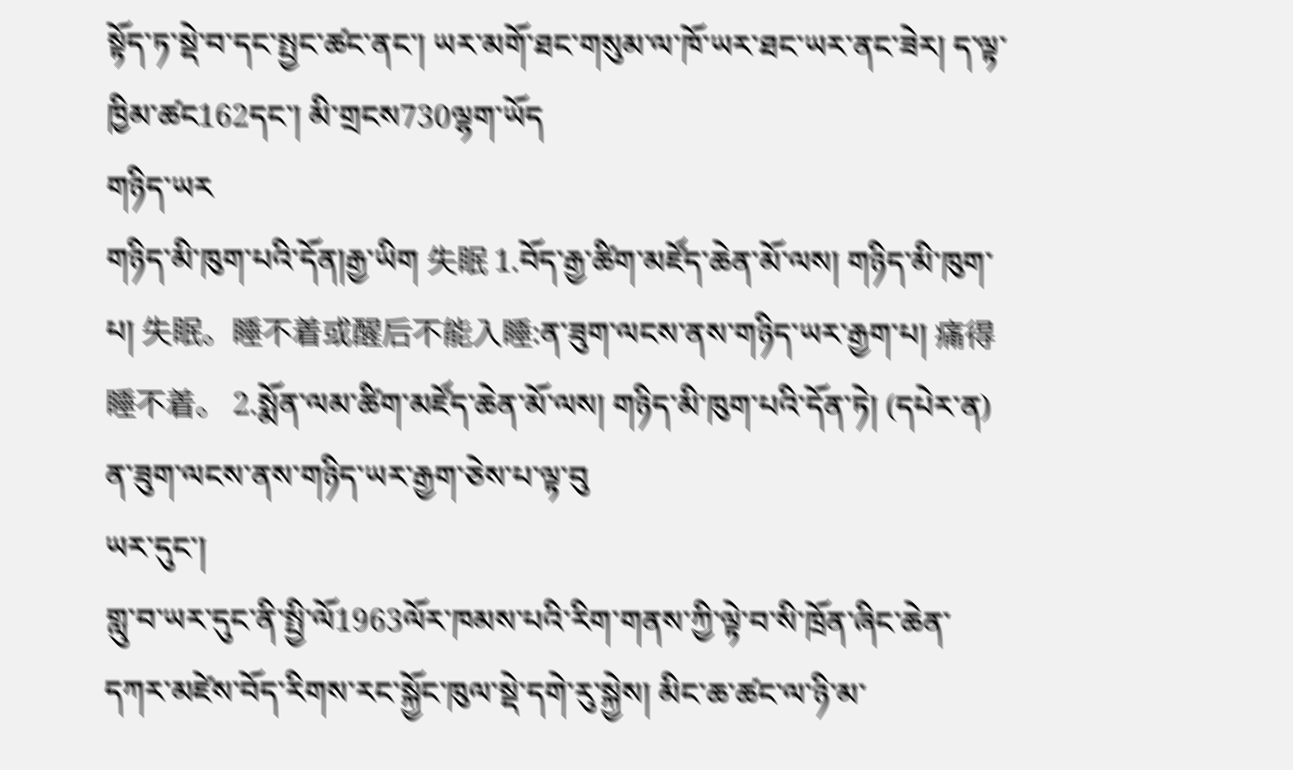སྟོད་ཏ་སྡེ་བ་དང་སྤྱང་ཚང་ནང་། ཡར་མགོ་ཐང་གསུམ་ལ་ཁོ་ཡར་ཐང་ཡར་ནང་ཟེར། ད་ལྟ་ཁྱིམ་ཚང162དང་། མི་གྲངས730ལྷག་ཡོད
གཉིད་ཡར
གཉིད་མི་ཁུག་པའི་དོན།རྒྱ་ཡིག 失眠 1.བོད་རྒྱ་ཚིག་མཛོད་ཆེན་མོ་ལས། གཉིད་མི་ཁུག་པ། 失眠。睡不着或醒后不能入睡:ན་ཟུག་ལངས་ནས་གཉིད་ཡར་རྒྱག་པ། 痛得睡不着。 2.སྨོན་ལམ་ཚིག་མཛོད་ཆེན་མོ་ལས། གཉིད་མི་ཁུག་པའི་དོན་ཏེ། (དཔེར་ན) ན་ཟུག་ལངས་ནས་གཉིད་ཡར་རྒྱག་ཅེས་པ་ལྟ་བུ
ཡར་དུང་།
གླུ་བ་ཡར་དུང་ནི་སྤྱི་ལོ1963ལོར་ཁམས་པའི་རིག་གནས་ཀྱི་ལྟེ་བ་སི་ཁྲོན་ཞིང་ཆེན་དཀར་མཛེས་བོད་རིགས་རང་སྐྱོང་ཁུལ་སྡེ་དགེ་རུ་སྐྱེས། མིང་ཆ་ཚང་ལ་ཉི་མ་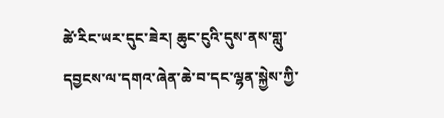ཚེ་རིང་ཡར་དུང་ཟེར། ཆུང་ངུའི་དུས་ནས་གླུ་དབྱངས་ལ་དགའ་ཞེན་ཆེ་བ་དང་ལྷན་སྐྱེས་ཀྱི་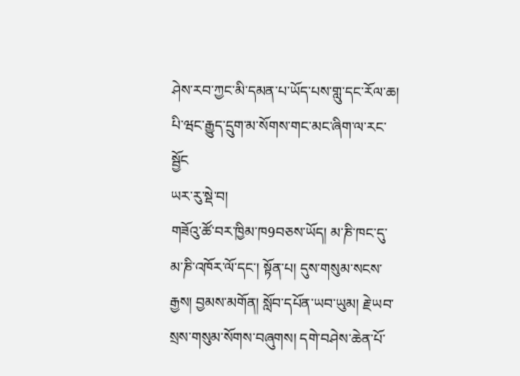ཤེས་རབ་ཀྱང་མི་དམན་པ་ཡོད་པས་གླུ་དང་རོལ་ཆ། པི་ཝང་རྒྱུད་དྲུག་མ་སོགས་གང་མང་ཞིག་ལ་རང་སྦྱོང
ཡར་རུ་སྡེ་བ།
གཟོའུ་ཚོ་བར་ཁྱིམ་ཁ9བཅས་ཡོད། མ་ཎི་ཁང་དུ་མ་ཎི་འཁོར་ལོ་དང་། སྟོན་པ། དུས་གསུམ་སངས་རྒྱས། བྱམས་མགོན། སློབ་དཔོན་ཡབ་ཡུམ། རྗེ་ཡབ་སྲས་གསུམ་སོགས་བཞུགས། དགེ་བཤེས་ཆེན་པོ་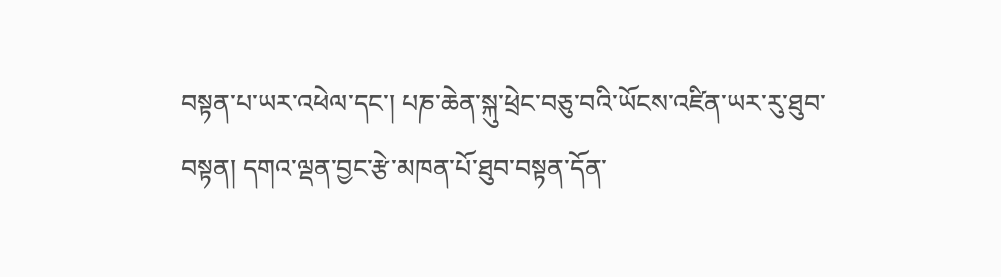བསྟན་པ་ཡར་འཕེལ་དང་། པཎ་ཆེན་སྐུ་ཕྲེང་བཅུ་བའི་ཡོངས་འཛིན་ཡར་རུ་ཐུབ་བསྟན། དགའ་ལྡན་བྱང་རྩེ་མཁན་པོ་ཐུབ་བསྟན་དོན་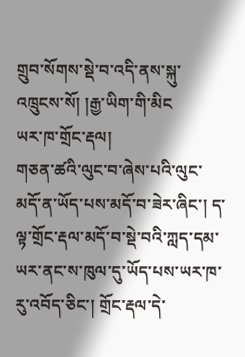གྲུབ་སོགས་སྡེ་བ་འདི་ནས་སྐུ་འཁྲུངས་སོ། །རྒྱ་ཡིག་གི་མིང
ཡར་ཁ་གྲོང་རྡལ།
གཅན་ཚའི་ལུང་བ་ཞེས་པའི་ལུང་མདོ་ན་ཡོད་པས་མདོ་བ་ཟེར་ཞིང་། ད་ལྟ་གྲོང་རྡལ་མདོ་བ་སྡེ་བའི་ཀླད་དམ་ཡར་ནང་ས་ཁུལ་དུ་ཡོད་པས་ཡར་ཁ་རུ་འབོད་ཅིང་། གྲོང་རྡལ་དེ་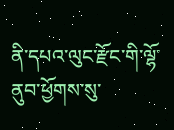ནི་དཔའ་ལུང་རྫོང་གི་ལྷོ་ནུབ་ཕྱོགས་སུ་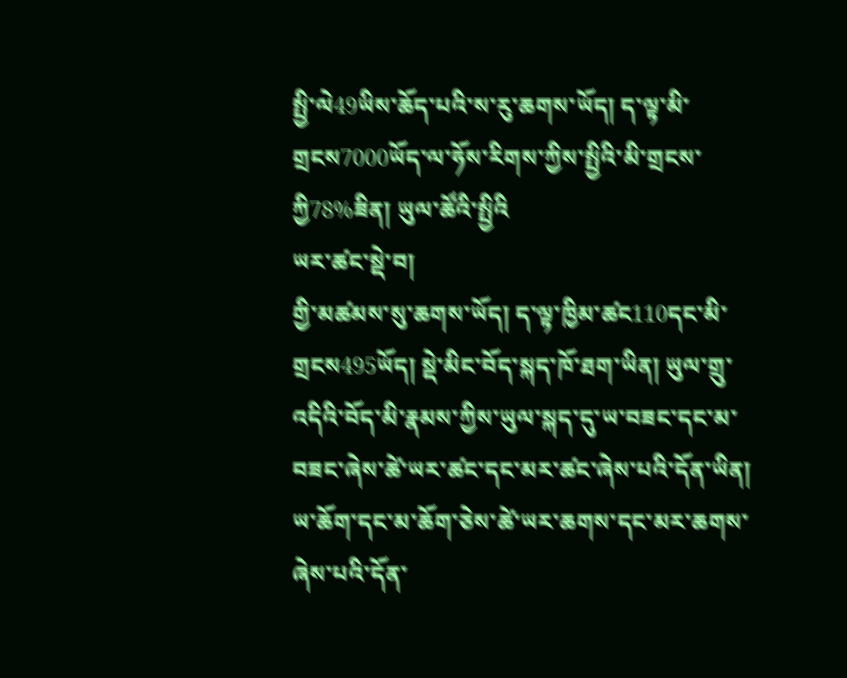སྤྱི་ལེ49ཡིས་ཆོད་པའི་ས་རུ་ཆགས་ཡོད། ད་ལྟ་མི་གྲངས7000ཡོད་ལ་ཧོས་རིགས་ཀྱིས་སྤྱིའི་མི་གྲངས་ཀྱི78%ཟིན། ཡུལ་ཚོའི་སྤྱིའི
ཡར་ཚང་སྡེ་བ།
གྱི་མཚམས་སུ་ཆགས་ཡོད། ད་ལྟ་ཁྱིམ་ཚང110དང་མི་གྲངས495ཡོད། སྡེ་མིང་བོད་སྐད་ཁོ་ཐག་ཡིན། ཡུལ་གྲུ་འདིའི་བོད་མི་རྣམས་ཀྱིས་ཡུལ་སྐད་དུ་ཡ་བཟང་དང་མ་བཟང་ཞེས་ཚེ་ཡར་ཚང་དང་མར་ཚང་ཞེས་པའི་དོན་ཡིན། ཡ་ཆོག་དང་མ་ཆོག་ཅེས་ཚེ་ཡར་ཆགས་དང་མར་ཆགས་ཞེས་པའི་དོན་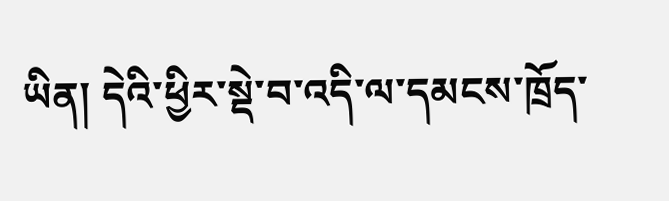ཡིན། དེའི་ཕྱིར་སྡེ་བ་འདི་ལ་དམངས་ཁྲོད་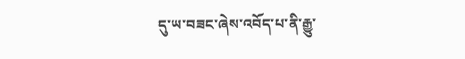དུ་ཡ་བཟང་ཞེས་འབོད་པ་ནི་རྒྱུ་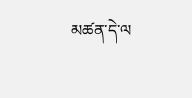མཚན་དེ་ལ